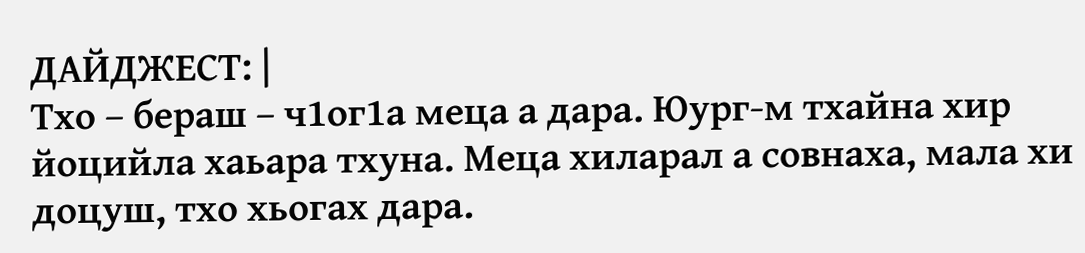ДАЙДЖЕСТ: |
Тхо – бераш – ч1ог1а меца а дара. Юург-м тхайна хир йоцийла хаьара тхуна. Меца хиларал а совнаха, мала хи доцуш, тхо хьогах дара.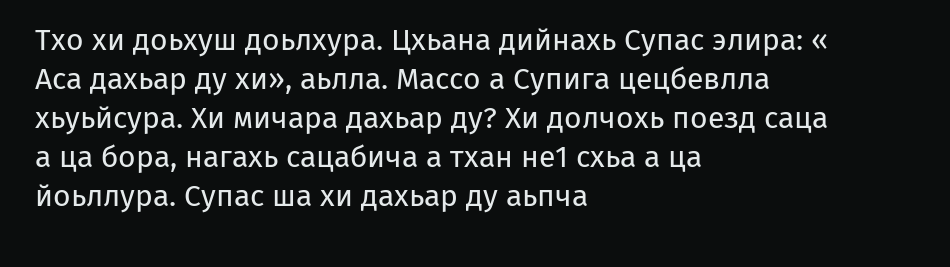Тхо хи доьхуш доьлхура. Цхьана дийнахь Супас элира: « Аса дахьар ду хи», аьлла. Массо а Супига цецбевлла хьуьйсура. Хи мичара дахьар ду? Хи долчохь поезд саца а ца бора, нагахь сацабича а тхан не1 схьа а ца йоьллура. Супас ша хи дахьар ду аьпча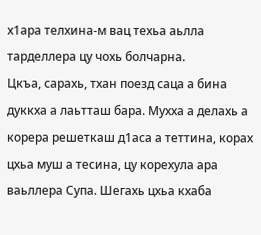х1ара телхина-м вац техьа аьлла тарделлера цу чохь болчарна.
Цкъа, сарахь, тхан поезд саца а бина дуккха а лаьтташ бара. Мухха а делахь а корера решеткаш д1аса а теттина, корах цхьа муш а тесина, цу корехула ара ваьллера Супа. Шегахь цхьа кхаба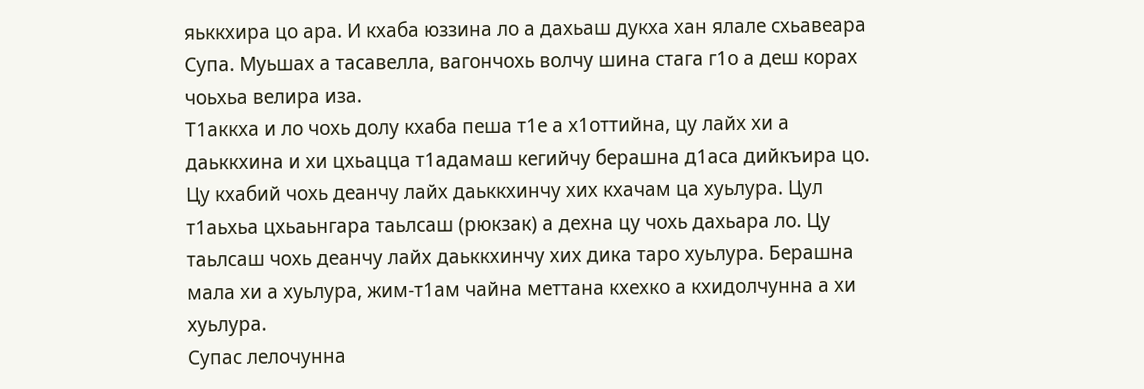яьккхира цо ара. И кхаба юззина ло а дахьаш дукха хан ялале схьавеара Супа. Муьшах а тасавелла, вагончохь волчу шина стага г1о а деш корах чоьхьа велира иза.
Т1аккха и ло чохь долу кхаба пеша т1е а х1оттийна, цу лайх хи а даьккхина и хи цхьацца т1адамаш кегийчу берашна д1аса дийкъира цо. Цу кхабий чохь деанчу лайх даьккхинчу хих кхачам ца хуьлура. Цул т1аьхьа цхьаьнгара таьлсаш (рюкзак) а дехна цу чохь дахьара ло. Цу таьлсаш чохь деанчу лайх даьккхинчу хих дика таро хуьлура. Берашна мала хи а хуьлура, жим-т1ам чайна меттана кхехко а кхидолчунна а хи хуьлура.
Супас лелочунна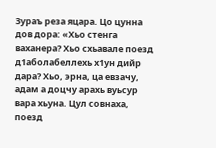Зураъ реза яцара. Цо цунна дов дора: «Хьо стенга ваханера? Хьо схьавале поезд д1аболабеллехь х1ун дийр дара? Хьо, эрна, ца евзачу, адам а доцчу арахь вуьсур вара хьуна. Цул совнаха, поезд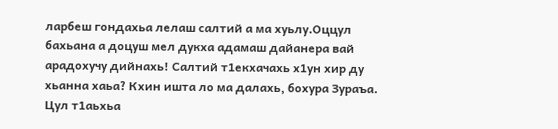ларбеш гондахьа лелаш салтий а ма хуьлу.Оццул бахьана а доцуш мел дукха адамаш дайанера вай арадохучу дийнахь! Салтий т1екхачахь х1ун хир ду хьанна хаьа? Кхин ишта ло ма далахь, бохура Зураъа. Цул т1аьхьа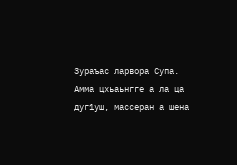Зураъас ларвора Супа. Амма цхьаьнгге а ла ца дуг1уш, массеран а шена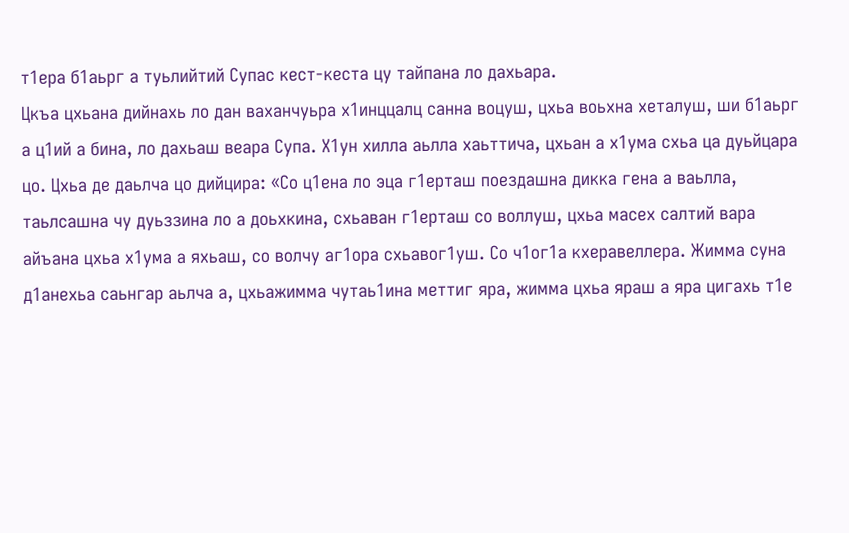т1ера б1аьрг а туьлийтий Супас кест-кеста цу тайпана ло дахьара.
Цкъа цхьана дийнахь ло дан ваханчуьра х1инццалц санна воцуш, цхьа воьхна хеталуш, ши б1аьрг а ц1ий а бина, ло дахьаш веара Супа. Х1ун хилла аьлла хаьттича, цхьан а х1ума схьа ца дуьйцара цо. Цхьа де даьлча цо дийцира: «Со ц1ена ло эца г1ерташ поездашна дикка гена а ваьлла, таьлсашна чу дуьззина ло а доьхкина, схьаван г1ерташ со воллуш, цхьа масех салтий вара айъана цхьа х1ума а яхьаш, со волчу аг1ора схьавог1уш. Со ч1ог1а кхеравеллера. Жимма суна д1анехьа саьнгар аьлча а, цхьажимма чутаь1ина меттиг яра, жимма цхьа яраш а яра цигахь т1е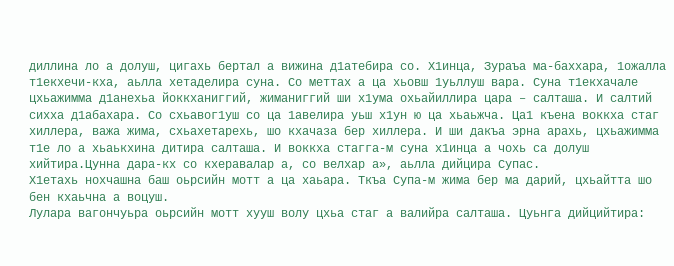диллина ло а долуш, цигахь бертал а вижина д1атебира со. Х1инца, Зураъа ма-баххара, 1ожалла т1екхечи-кха, аьлла хетаделира суна. Со меттах а ца хьовш 1уьллуш вара. Суна т1екхачале цхьажимма д1анехьа йоккханиггий, жиманиггий ши х1ума охьайиллира цара – салташа. И салтий сихха д1абахара. Со схьавог1уш со ца 1авелира уьш х1ун ю ца хьаьжча. Ца1 къена воккха стаг хиллера, важа жима, схьахетарехь, шо кхачаза бер хиллера. И ши дакъа эрна арахь, цхьажимма т1е ло а хьаькхина дитира салташа. И воккха стагга-м суна х1инца а чохь са долуш хийтира.Цунна дара-кх со кхеравалар а, со велхар а», аьлла дийцира Супас.
Х1етахь нохчашна баш оьрсийн мотт а ца хаьара. Ткъа Супа-м жима бер ма дарий, цхьайтта шо бен кхаьчна а воцуш.
Лулара вагончуьра оьрсийн мотт хууш волу цхьа стаг а валийра салташа. Цуьнга дийцийтира: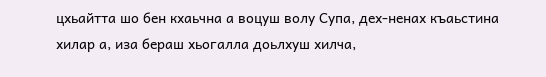цхьайтта шо бен кхаьчна а воцуш волу Супа, дех-ненах къаьстина хилар а, иза бераш хьогалла доьлхуш хилча,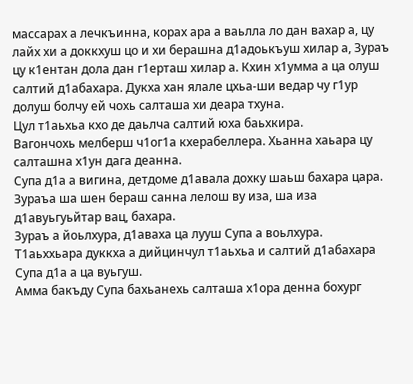массарах а лечкъинна, корах ара а ваьлла ло дан вахар а, цу лайх хи а доккхуш цо и хи берашна д1адоькъуш хилар а, Зураъ цу к1ентан дола дан г1ерташ хилар а. Кхин х1умма а ца олуш салтий д1абахара. Дукха хан ялале цхьа-ши ведар чу г1ур долуш болчу ей чохь салташа хи деара тхуна.
Цул т1аьхьа кхо де даьлча салтий юха баьхкира.
Вагончохь мелберш ч1ог1а кхерабеллера. Хьанна хаьара цу салташна х1ун дага деанна.
Супа д1а а вигина, детдоме д1авала дохку шаьш бахара цара. Зураъа ша шен бераш санна лелош ву иза, ша иза д1авуьгуьйтар вац, бахара.
Зураъ а йоьлхура, д1аваха ца лууш Супа а воьлхура.
Т1аьххьара дуккха а дийцинчул т1аьхьа и салтий д1абахара Супа д1а а ца вуьгуш.
Амма бакъду Супа бахьанехь салташа х1ора денна бохург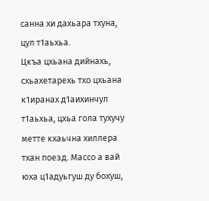санна хи дахьара тхуна, цул т1аьхьа.
Цкъа цхьана дийнахь, схьахетарехь тхо цхьана к1иранах д1аихинчул т1аьхьа, цхьа гола тухучу метте кхаьчна хиллера тхан поезд. Массо а вай юха ц1адуьгуш ду бохуш,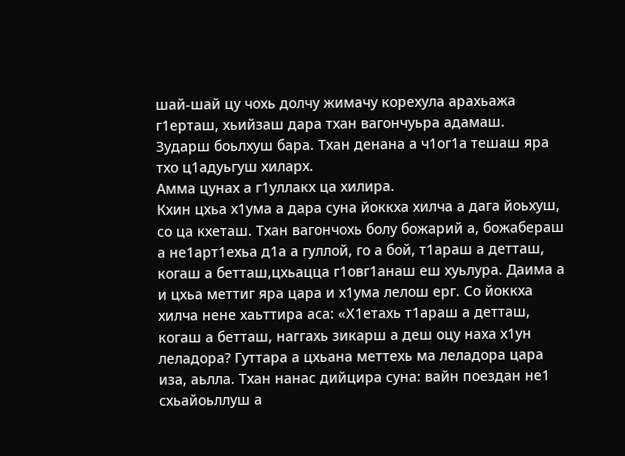шай-шай цу чохь долчу жимачу корехула арахьажа г1ерташ, хьийзаш дара тхан вагончуьра адамаш.
Зударш боьлхуш бара. Тхан денана а ч1ог1а тешаш яра тхо ц1адуьгуш хиларх.
Амма цунах а г1уллакх ца хилира.
Кхин цхьа х1ума а дара суна йоккха хилча а дага йоьхуш, со ца кхеташ. Тхан вагончохь болу божарий а, божабераш а не1арт1ехьа д1а а гуллой, го а бой, т1араш а детташ, когаш а бетташ,цхьацца г1овг1анаш еш хуьлура. Даима а и цхьа меттиг яра цара и х1ума лелош ерг. Со йоккха хилча нене хаьттира аса: «Х1етахь т1араш а детташ, когаш а бетташ, наггахь зикарш а деш оцу наха х1ун леладора? Гуттара а цхьана меттехь ма леладора цара иза, аьлла. Тхан нанас дийцира суна: вайн поездан не1 схьайоьллуш а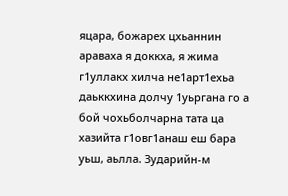яцара, божарех цхьаннин араваха я доккха, я жима г1уллакх хилча не1арт1ехьа даьккхина долчу 1уьргана го а бой чохьболчарна тата ца хазийта г1овг1анаш еш бара уьш, аьлла. Зударийн-м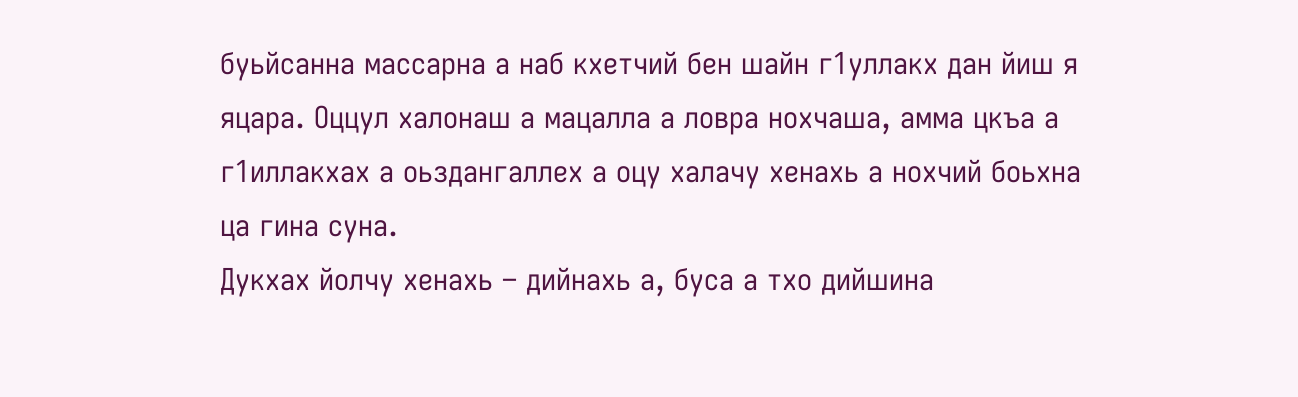буьйсанна массарна а наб кхетчий бен шайн г1уллакх дан йиш я яцара. Оццул халонаш а мацалла а ловра нохчаша, амма цкъа а г1иллакхах а оьздангаллех а оцу халачу хенахь а нохчий боьхна ца гина суна.
Дукхах йолчу хенахь – дийнахь а, буса а тхо дийшина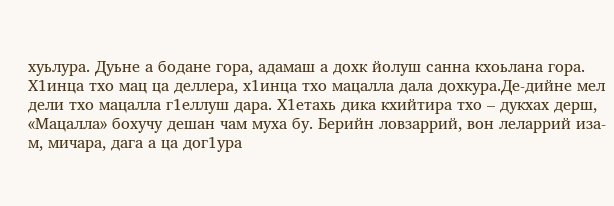хуьлура. Дуьне а бодане гора, адамаш а дохк йолуш санна кхоьлана гора. Х1инца тхо мац ца деллера, х1инца тхо мацалла дала дохкура.Де-дийне мел дели тхо мацалла г1еллуш дара. Х1етахь дика кхийтира тхо – дукхах дерш, «Мацалла» бохучу дешан чам муха бу. Берийн ловзаррий, вон леларрий иза-м, мичара, дага а ца дог1ура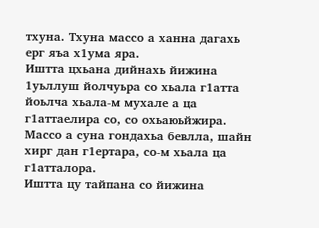тхуна. Тхуна массо а ханна дагахь ерг яъа х1ума яра.
Иштта цхьана дийнахь йижина 1уьллуш йолчуьра со хьала г1атта йоьлча хьала-м мухале а ца г1аттаелира со, со охьаюьйжира. Массо а суна гондахьа бевлла, шайн хирг дан г1ертара, со-м хьала ца г1атталора.
Иштта цу тайпана со йижина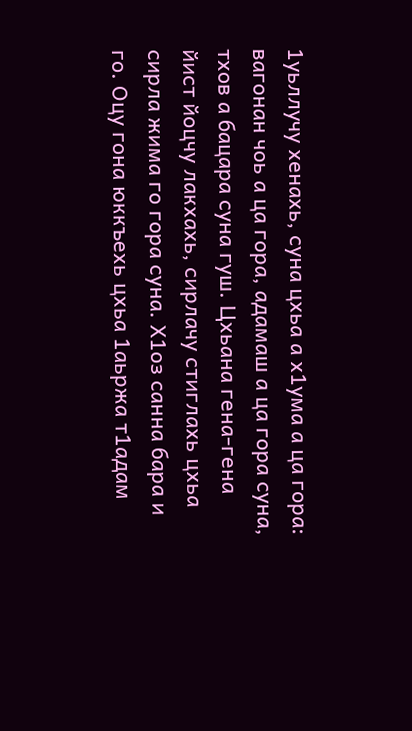1уьллучу хенахь, суна цхьа а х1ума а ца гора: вагонан чоь а ца гора, адамаш а ца гора суна, тхов а бацара суна гуш. Цхьана гена-гена йист йоцчу лакхахь, сирлачу стиглахь цхьа сирла жима го гора суна. Х1оз санна бара и го. Оцу гона юккъехь цхьа 1аьржа т1адам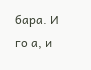бара. И го а, и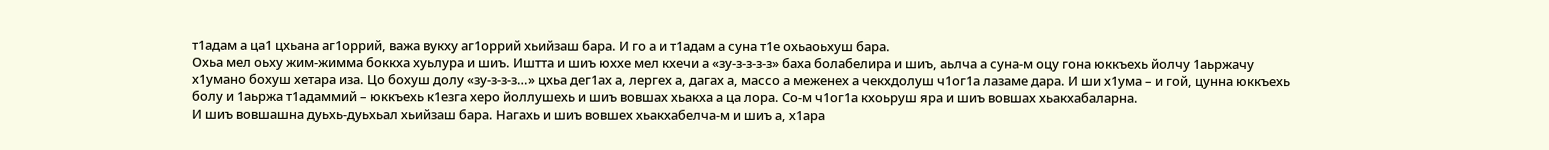т1адам а ца1 цхьана аг1оррий, важа вукху аг1оррий хьийзаш бара. И го а и т1адам а суна т1е охьаоьхуш бара.
Охьа мел оьху жим-жимма боккха хуьлура и шиъ. Иштта и шиъ юххе мел кхечи а «зу-з-з-з-з» баха болабелира и шиъ, аьлча а суна-м оцу гона юккъехь йолчу 1аьржачу х1умано бохуш хетара иза. Цо бохуш долу «зу-з-з-з…» цхьа дег1ах а, лергех а, дагах а, массо а меженех а чекхдолуш ч1ог1а лазаме дара. И ши х1ума – и гой, цунна юккъехь болу и 1аьржа т1адаммий – юккъехь к1езга херо йоллушехь и шиъ вовшах хьакха а ца лора. Со-м ч1ог1а кхоьруш яра и шиъ вовшах хьакхабаларна.
И шиъ вовшашна дуьхь-дуьхьал хьийзаш бара. Нагахь и шиъ вовшех хьакхабелча-м и шиъ а, х1ара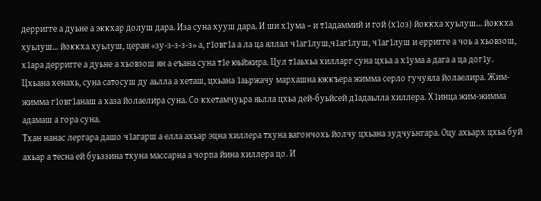дерригге а дуьне а эккхар долуш дара. Иза суна хууш дара. И ши х1ума – и т1адаммий и гой (х1оз) йоккха хуьлуш... йоккха хуьлуш... йоккха хуьлуш, церан «зу-з-з-з-з» а, г1овг1а а ла ца яллал ч1аг1луш,ч1аг1луш, ч1аг1луш и ерригге а чоь а хьовзош, х1ара дерригге а дуьне а хьовзош ян а еъана суна т1е юьйжира. Цул т1аьхьа хилларг суна цхьа а х1ума а дага а ца дог1у.
Цхьана хенахь, суна сатосуш ду аьлла а хеташ, цхьана 1аьржачу мархашна юккъера жимма серло гучуяла йолаелира. Жим-жимма г1овг1анаш а хаза йолаелира суна. Со кхетамчуьра яьлла цхьа дей-буьйсей д1адаьлла хиллера. Х1инца жим-жимма адамаш а гора суна.
Тхан нанас лергара дашо ч1агарш а елла ахьар эцна хиллера тхуна вагончохь йолчу цхьана зудчуьнгара. Оцу ахьарх цхьа буй ахьар а тесна ей буьззина тхуна массарна а чорпа йина хиллера цо. И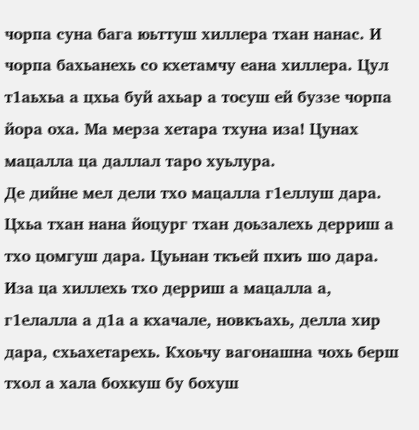чорпа суна бага юьттуш хиллера тхан нанас. И чорпа бахьанехь со кхетамчу еана хиллера. Цул т1аьхьа а цхьа буй ахьар а тосуш ей буззе чорпа йора оха. Ма мерза хетара тхуна иза! Цунах мацалла ца даллал таро хуьлура.
Де дийне мел дели тхо мацалла г1еллуш дара. Цхьа тхан нана йоцург тхан доьзалехь дерриш а тхо цомгуш дара. Цуьнан ткъей пхиъ шо дара. Иза ца хиллехь тхо дерриш а мацалла а, г1елалла а д1а а кхачале, новкъахь, делла хир дара, схьахетарехь. Кхоьчу вагонашна чохь берш тхол а хала бохкуш бу бохуш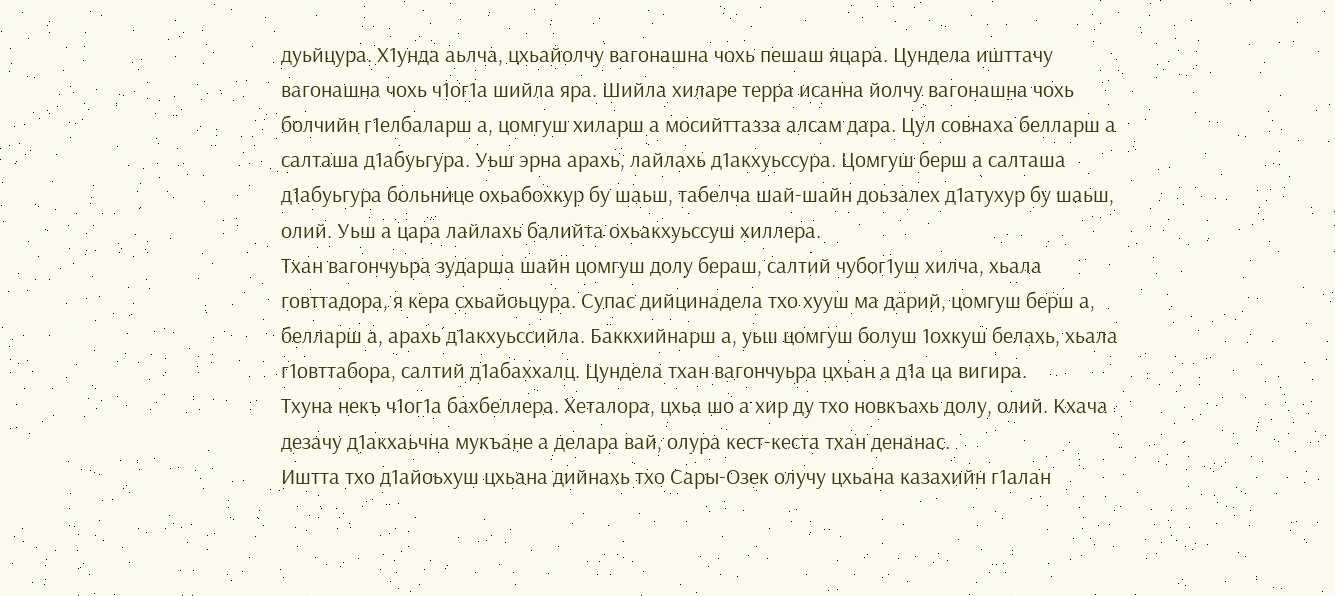дуьйцура. Х1унда аьлча, цхьайолчу вагонашна чохь пешаш яцара. Цундела ишттачу вагонашна чохь ч1ог1а шийла яра. Шийла хиларе терра исанна йолчу вагонашна чохь болчийн г1елбаларш а, цомгуш хиларш а мосийттазза алсам дара. Цул совнаха белларш а салташа д1абуьгура. Уьш эрна арахь, лайлахь д1акхуьссура. Цомгуш берш а салташа д1абуьгура больнице охьабохкур бу шаьш, табелча шай-шайн доьзалех д1атухур бу шаьш, олий. Уьш а цара лайлахь балийта охьакхуьссуш хиллера.
Тхан вагончуьра зударша шайн цомгуш долу бераш, салтий чубог1уш хилча, хьала говттадора, я кера схьайоьцура. Супас дийцинадела тхо хууш ма дарий, цомгуш берш а, белларш а, арахь д1акхуьссийла. Баккхийнарш а, уьш цомгуш болуш 1охкуш белахь, хьала г1овттабора, салтий д1абаххалц. Цундела тхан вагончуьра цхьан а д1а ца вигира.
Тхуна некъ ч1ог1а бахбеллера. Хеталора, цхьа шо а хир ду тхо новкъахь долу, олий. Кхача дезачу д1акхаьчна мукъане а делара вай, олура кест-кеста тхан денанас.
Иштта тхо д1айоьхуш цхьана дийнахь тхо Сары-Озек олучу цхьана казахийн г1алан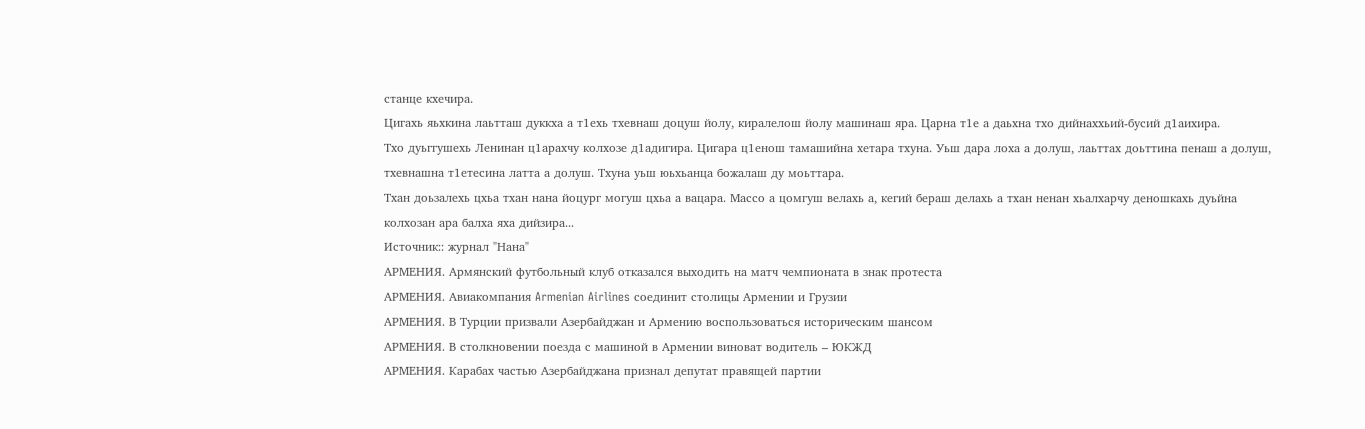станце кхечира.
Цигахь яьхкина лаьтташ дуккха а т1ехь тхевнаш доцуш йолу, киралелош йолу машинаш яра. Царна т1е а даьхна тхо дийнаххьий-бусий д1аихира.
Тхо дуьггушехь Ленинан ц1арахчу колхозе д1адигира. Цигара ц1енош тамашийна хетара тхуна. Уьш дара лоха а долуш, лаьттах доьттина пенаш а долуш, тхевнашна т1етесина латта а долуш. Тхуна уьш юьхьанца божалаш ду моьттара.
Тхан доьзалехь цхьа тхан нана йоцург могуш цхьа а вацара. Массо а цомгуш велахь а, кегий бераш делахь а тхан ненан хьалхарчу деношкахь дуьйна колхозан ара балха яха дийзира...
Источник:: журнал "Нана"
АРМЕНИЯ. Армянский футбольный клуб отказался выходить на матч чемпионата в знак протеста
АРМЕНИЯ. Авиакомпания Armenian Airlines соединит столицы Армении и Грузии
АРМЕНИЯ. В Турции призвали Азербайджан и Армению воспользоваться историческим шансом
АРМЕНИЯ. В столкновении поезда с машиной в Армении виноват водитель – ЮКЖД
АРМЕНИЯ. Карабах частью Азербайджана признал депутат правящей партии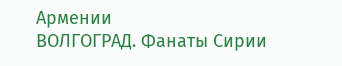Армении
ВОЛГОГРАД. Фанаты Сирии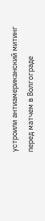устроили антиамериканский митинг перед матчем в Волгограде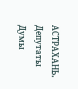АСТРАХАНЬ. Депутаты Думы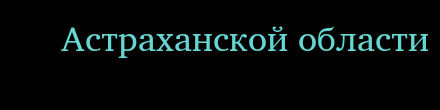Астраханской области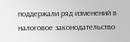поддержали ряд изменений в налоговое законодательство